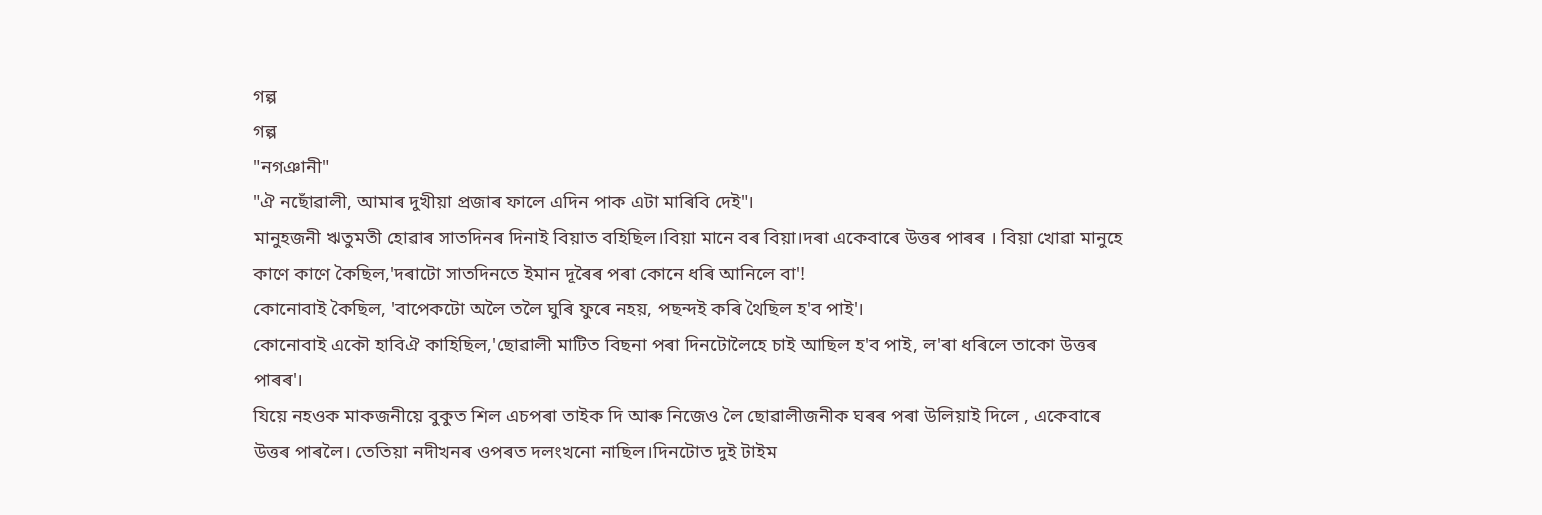গল্প
গল্প
"নগঞানী"
"ঐ নছোঁৱালী, আমাৰ দুখীয়া প্ৰজাৰ ফালে এদিন পাক এটা মাৰিবি দেই"।
মানুহজনী ঋতুমতী হোৱাৰ সাতদিনৰ দিনাই বিয়াত বহিছিল।বিয়া মানে বৰ বিয়া।দৰা একেবাৰে উত্তৰ পাৰৰ । বিয়া খোৱা মানুহে কাণে কাণে কৈছিল,'দৰাটো সাতদিনতে ইমান দূৰৈৰ পৰা কোনে ধৰি আনিলে বা'!
কোনোবাই কৈছিল, 'বাপেকটো অলৈ তলৈ ঘুৰি ফুৰে নহয়, পছন্দই কৰি থৈছিল হ'ব পাই'।
কোনোবাই একৌ হাবিঐ কাহিছিল,'ছোৱালী মাটিত বিছনা পৰা দিনটোলৈহে চাই আছিল হ'ব পাই, ল'ৰা ধৰিলে তাকো উত্তৰ পাৰৰ'।
যিয়ে নহওক মাকজনীয়ে বুকুত শিল এচপৰা তাইক দি আৰু নিজেও লৈ ছোৱালীজনীক ঘৰৰ পৰা উলিয়াই দিলে , একেবাৰে উত্তৰ পাৰলৈ। তেতিয়া নদীখনৰ ওপৰত দলংখনো নাছিল।দিনটোত দুই টাইম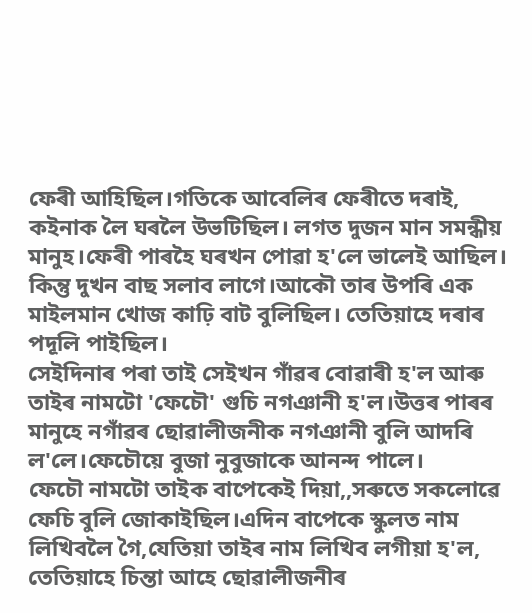ফেৰী আহিছিল।গতিকে আবেলিৰ ফেৰীতে দৰাই, কইনাক লৈ ঘৰলৈ উভটিছিল। লগত দুজন মান সমন্ধীয় মানুহ।ফেৰী পাৰহৈ ঘৰখন পোৱা হ'লে ভালেই আছিল। কিন্তু দুখন বাছ সলাব লাগে।আকৌ তাৰ উপৰি এক মাইলমান খোজ কাঢ়ি বাট বুলিছিল। তেতিয়াহে দৰাৰ পদূলি পাইছিল।
সেইদিনাৰ পৰা তাই সেইখন গাঁৱৰ বোৱাৰী হ'ল আৰু তাইৰ নামটো 'ফেচৌ' গুচি নগঞানী হ'ল।উত্তৰ পাৰৰ মানুহে নগাঁৱৰ ছোৱালীজনীক নগঞানী বুলি আদৰি ল'লে।ফেচৌয়ে বুজা নুবুজাকে আনন্দ পালে।
ফেচৌ নামটো তাইক বাপেকেই দিয়া,,সৰুতে সকলোৱে ফেচি বুলি জোকাইছিল।এদিন বাপেকে স্কুলত নাম লিখিবলৈ গৈ,যেতিয়া তাইৰ নাম লিখিব লগীয়া হ'ল, তেতিয়াহে চিন্তা আহে ছোৱালীজনীৰ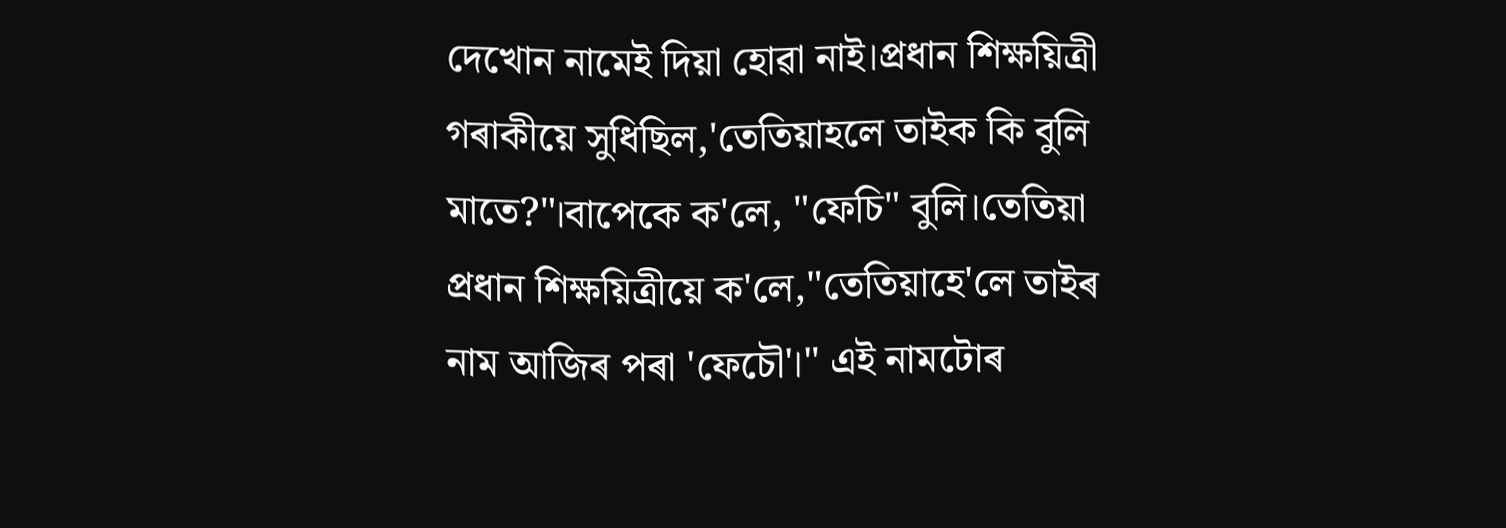দেখোন নামেই দিয়া হোৱা নাই।প্ৰধান শিক্ষয়িত্ৰী গৰাকীয়ে সুধিছিল,'তেতিয়াহলে তাইক কি বুলি মাতে?"।বাপেকে ক'লে, "ফেচি" বুলি।তেতিয়া প্ৰধান শিক্ষয়িত্ৰীয়ে ক'লে,"তেতিয়াহে'লে তাইৰ নাম আজিৰ পৰা 'ফেচৌ'।" এই নামটোৰ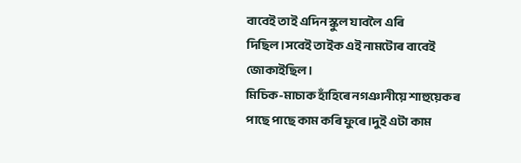বাবেই তাই এদিন স্কুল যাবলৈ এৰি দিছিল।সবেই তাইক এই নামটোৰ বাবেই জোকাইছিল।
মিচিক-মাচাক হাঁহিৰে নগঞানীয়ে শাহুয়েকৰ পাছে পাছে কাম কৰি ফুৰে।দুই এটা কাম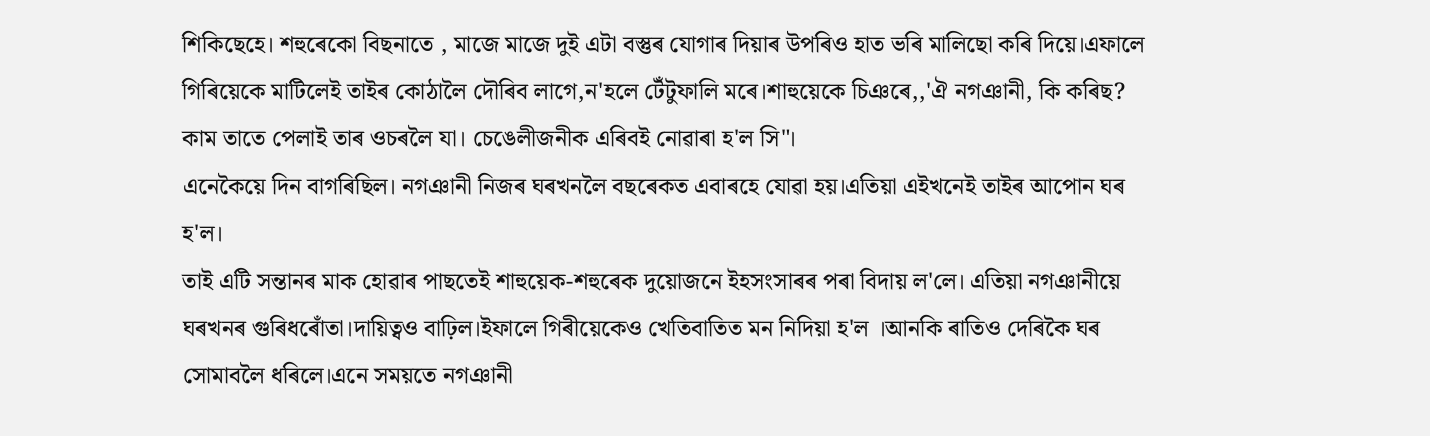শিকিছেহে। শহুৰেকো বিছনাতে , মাজে মাজে দুই এটা বস্তুৰ যোগাৰ দিয়াৰ উপৰিও হাত ভৰি মালিছো কৰি দিয়ে।এফালে গিৰিয়েকে মাটিলেই তাইৰ কোঠালৈ দৌৰিব লাগে,ন'হলে টেঁটুফালি মৰে।শাহুয়েকে চিঞৰে,,'ঐ নগঞানী, কি কৰিছ? কাম তাতে পেলাই তাৰ ওচৰলৈ যা। চেঙেলীজনীক এৰিবই নোৱাৰা হ'ল সি"।
এনেকৈয়ে দিন বাগৰিছিল। নগঞানী নিজৰ ঘৰখনলৈ বছৰেকত এবাৰহে যোৱা হয়।এতিয়া এইখনেই তাইৰ আপোন ঘৰ হ'ল।
তাই এটি সন্তানৰ মাক হোৱাৰ পাছতেই শাহুয়েক-শহুৰেক দুয়োজনে ইহসংসাৰৰ পৰা বিদায় ল'লে। এতিয়া নগঞানীয়ে ঘৰখনৰ গুৰিধৰোঁতা।দায়িত্বও বাঢ়িল।ইফালে গিৰীয়েকেও খেতিবাতিত মন নিদিয়া হ'ল ।আনকি ৰাতিও দেৰিকৈ ঘৰ সোমাবলৈ ধৰিলে।এনে সময়তে নগঞানী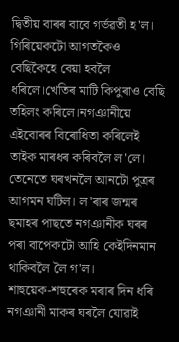দ্বিতীয় বাৰৰ বাবে গৰ্ভৱতী হ'ল। গিৰিয়েকটো আগতকৈও বেছিকৈহে বেয়া হবলৈ ধৰিলে।খেতিৰ মাটি কিপুৰাও বেছি তহিলং কৰিলে।নগঞানীয়ে এইবোৰৰ বিৰোধিতা কৰিলেই তাইক মাৰধৰ কৰিবলৈ ল'লে।
তেনেতে ঘৰখনলৈ আনটো পুত্ৰৰ আগমন ঘটিল। ল'ৰাৰ জন্মৰ ছমাহৰ পাছতে নগঞানীক ঘৰৰ পৰা বাপেকটো আহি কেইদিনমান থাকিবলৈ লৈ গ'ল।
শাহুয়েক-শহুৰেক মৰাৰ দিন ধৰি নগঞানী মাকৰ ঘৰলৈ যোৱাই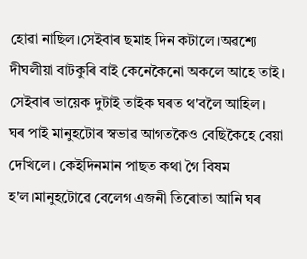হোৱা নাছিল।সেইবাৰ ছমাহ দিন কটালে।অৱশ্যে দীঘলীয়া বাটকুৰি বাই কেনেকৈনো অকলে আহে তাই। সেইবাৰ ভায়েক দুটাই তাইক ঘৰত থ'বলৈ আহিল।
ঘৰ পাই মানুহটোৰ স্বভাৱ আগতকৈও বেছিকৈহে বেয়া দেখিলে। কেইদিনমান পাছত কথা গৈ বিষম হ'ল।মানুহটোৱে বেলেগ এজনী তিৰোতা আনি ঘৰ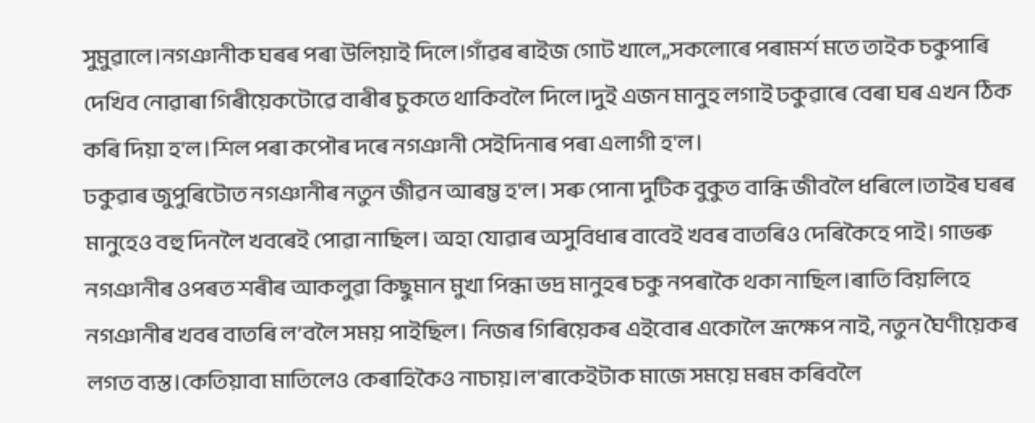সুমুৱালে।নগঞানীক ঘৰৰ পৰা উলিয়াই দিলে।গাঁৱৰ ৰাইজ গোট খালে,,সকলোৰে পৰামৰ্শ মতে তাইক চকুপাৰি দেখিব নোৱাৰা গিৰীয়েকটোৱে বাৰীৰ চুকতে থাকিবলৈ দিলে।দুই এজন মানুহ লগাই ঢকুৱাৰে বেৰা ঘৰ এখন ঠিক কৰি দিয়া হ'ল।শিল পৰা কপৌৰ দৰে নগঞানী সেইদিনাৰ পৰা এলাগী হ'ল।
ঢকুৱাৰ জুপুৰিটোত নগঞানীৰ নতুন জীৱন আৰম্ভ হ'ল। সৰু পোনা দুটিক বুকুত বান্ধি জীবলৈ ধৰিলে।তাইৰ ঘৰৰ মানুহেও বহু দিনলৈ খবৰেই পোৱা নাছিল। অহা যোৱাৰ অসুবিধাৰ বাবেই খবৰ বাতৰিও দেৰিকৈহে পাই। গাভৰু নগঞানীৰ ওপৰত শৰীৰ আকলুৱা কিছুমান মুখা পিন্ধা ভদ্ৰ মানুহৰ চকু নপৰাকৈ থকা নাছিল।ৰাতি বিয়লিহে নগঞানীৰ খবৰ বাতৰি ল’বলৈ সময় পাইছিল। নিজৰ গিৰিয়েকৰ এইবোৰ একোলৈ ভ্ৰূক্ষেপ নাই, নতুন ঘৈণীয়েকৰ লগত ব্যস্ত।কেতিয়াবা মাতিলেও কেৰাহিকৈও নাচায়।ল'ৰাকেইটাক মাজে সময়ে মৰম কৰিবলৈ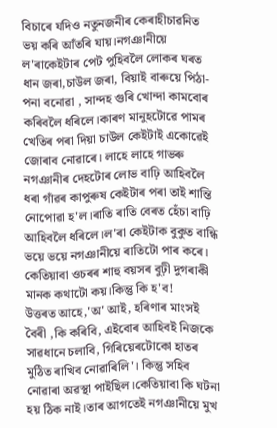বিচাৰে যদিও নতুনজনীৰ কেৰাহীচাৱনিত ভয় কৰি আঁতৰি যায়।নগঞানীয়ে ল'ৰাকেইটাৰ পেট পুহিবলৈ লোকৰ ঘৰত ধান জৰা,চাউল জৰা, বিয়াই বাৰুয়ে পিঠা-পনা বনোৱা , সান্দহ গুৰি খোন্দা কামবোৰ কৰিবলৈ ধৰিলে।কাৰণ মানুহটোৱে পামৰ খেতিৰ পৰা দিয়া চাউল কেইটাই একোৱেই জোৰাব নোৱাৰে। লাহে লাহে গাভৰু নগঞানীৰ দেহটোৰ লোভ বাঢ়ি আহিবলৈ ধৰা গাঁৱৰ কাপুৰুষ কেইটাৰ পৰা তাই শান্তি নোপোৱা হ'ল।ৰাতি ৰাতি বেৰত হেঁচা বাঢ়ি আহিবলৈ ধৰিলে।ল'ৰা কেইটাক বুকুত বান্ধি ভয়ে ভয়ে নগঞানীয়ে ৰাতিটো পাৰ কৰে।
কেতিয়াবা ওচৰৰ শাহু বয়সৰ বুঢ়ী দুগৰাকী মানক কথাটো কয়।কিন্তু কি হ'ব!
উত্তৰত আহে,'অ' আই, হৰিণাৰ মাংসই বৈৰী ,কি কৰিবি, এইবোৰ আহিবই নিজকে সাৱধানে চলাবি, গিৰিয়েৰটোকো হাতৰ মুঠিত ৰাখিব নোৱাৰিলি'। কিন্তু সহিব নোৱাৰা অৱস্থা পাইছিল।কেতিয়াবা কি ঘটনা হয় ঠিক নাই।তাৰ আগতেই নগঞানীয়ে মুখ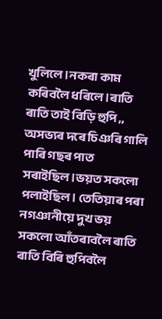খুলিলে।নকৰা কাম কৰিবলৈ ধৰিলে।ৰাতি ৰাতি তাই বিড়ি হুপি ,, অসভ্যৰ দৰে চিঞৰি গালি পাৰি গছৰ পাত সৰাইছিল।ভয়ত সকলো পলাইছিল। তেতিয়াৰ পৰা নগঞানীয়ে দুখ ভয় সকলো আঁতৰাবলৈ ৰাতি ৰাতি বিৰি হুপিবলৈ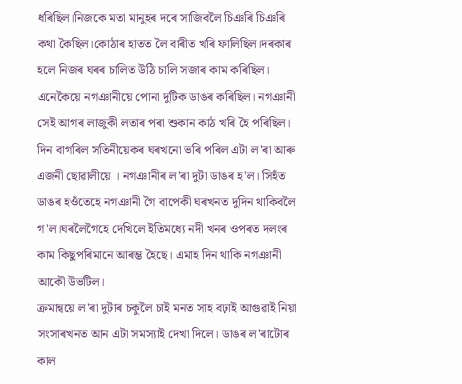ধৰিছিল।নিজকে মতা মানুহৰ দৰে সাজিবলৈ চিঞৰি চিঞৰি কথা কৈছিল।কোঠাৰ হাতত লৈ বাৰীত খৰি ফালিছিল।দৰকাৰ হলে নিজৰ ঘৰৰ চালিত উঠি চালি সজাৰ কাম কৰিছিল। এনেকৈয়ে নগঞানীয়ে পোনা দুটিক ডাঙৰ কৰিছিল। নগঞানী সেই আগৰ লাজুকী লতাৰ পৰা শুকান কাঠ খৰি হৈ পৰিছিল।
দিন বাগৰিল সতিনীয়েকৰ ঘৰখনো ভৰি পৰিল এটা ল'ৰা আৰু এজনী ছোৱালীয়ে । নগঞানীৰ ল'ৰা দুটা ডাঙৰ হ'ল। সিহঁত ডাঙৰ হওঁতেহে নগঞানী গৈ বাপেকী ঘৰখনত দুদিন থাকিবলৈ গ'ল।ঘৰলৈগৈহে দেখিলে ইতিমধ্যে নদী খনৰ ওপৰত দলংৰ কাম কিছুপৰিমানে আৰম্ভ হৈছে। এমাহ দিন থাকি নগঞানী আকৌ উভটিল।
ক্ৰমান্বয়ে ল'ৰা দুটাৰ চকুলৈ চাই মনত সাহ বঢ়াই আগুৱাই নিয়া সংসাৰখনত আন এটা সমস্যাই দেখা দিলে। ডাঙৰ ল'ৰাটোৰ কাল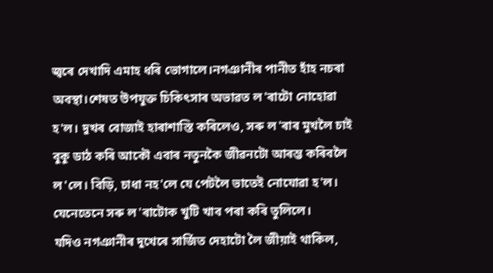জ্বৰে দেখাদি এমাহ ধৰি ভোগালে।নগঞানীৰ পানীত হাঁহ নচৰা অবস্থা।শেষত উপযুক্ত চিকিৎসাৰ অভাৱত ল'ৰাটো নোহোৱা হ'ল। দুখৰ বোজাই হাৰাশাস্তি কৰিলেও, সৰু ল'ৰাৰ মুখলৈ চাই বুকু ডাঠ কৰি আকৌ এবাৰ নতুনকৈ জীৱনটো আৰম্ভ কৰিবলৈ ল'লে। বিড়ি, চাধা নহ'লে যে পেটলৈ ভাতেই নোযোৱা হ'ল। যেনেতেনে সৰু ল'ৰাটোক খুটি খাব পৰা কৰি তুলিলে।
যদিও নগঞানীৰ দুখেৰে সাৰ্জিত দেহাটো লৈ জীয়াই থাকিল,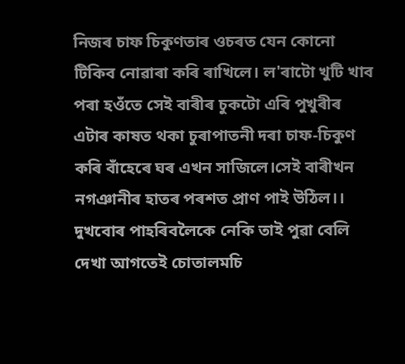নিজৰ চাফ চিকুণতাৰ ওচৰত যেন কোনো টিকিব নোৱাৰা কৰি ৰাখিলে। ল'ৰাটো খুটি খাব পৰা হওঁতে সেই বাৰীৰ চুকটো এৰি পুখুৰীৰ এটাৰ কাষত থকা চুৰাপাতনী দৰা চাফ-চিকুণ কৰি বাঁহেৰে ঘৰ এখন সাজিলে।সেই বাৰীখন নগঞানীৰ হাতৰ পৰশত প্ৰাণ পাই উঠিল।। দুখবোৰ পাহৰিবলৈকে নেকি তাই পুৱা বেলি দেখা আগতেই চোতালমচি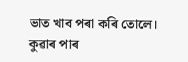ভাত খাব পৰা কৰি তোলে। কুৱাৰ পাৰ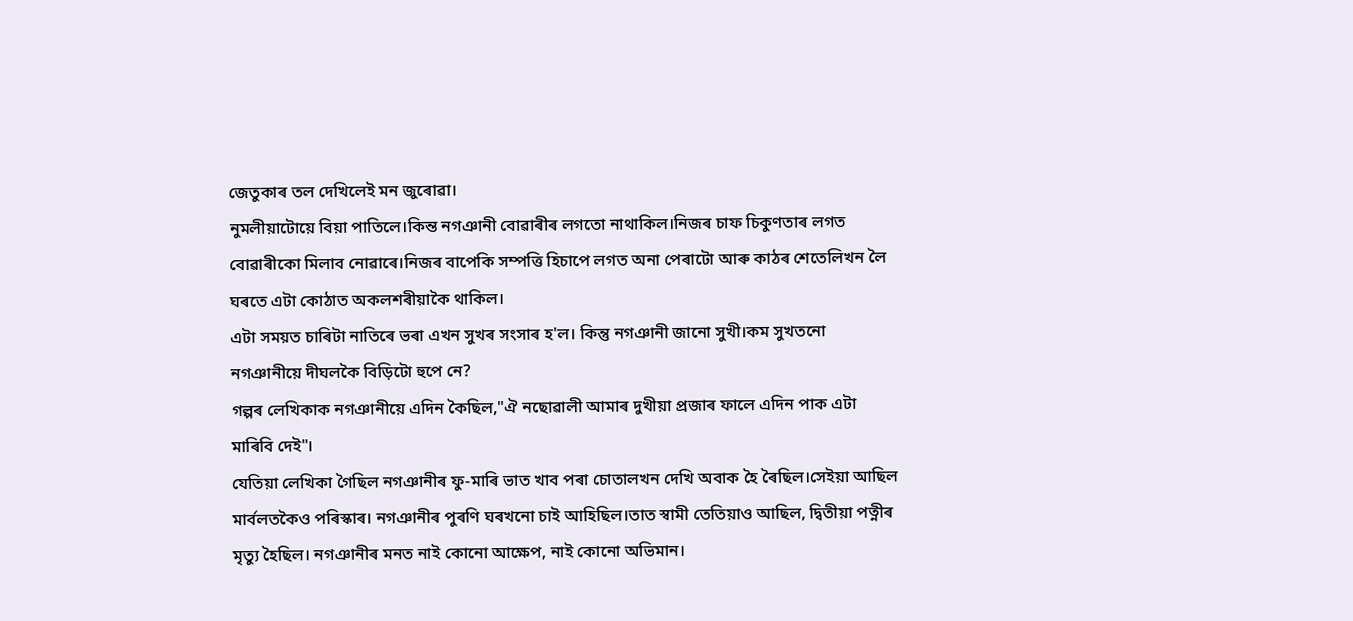জেতুকাৰ তল দেখিলেই মন জুৰোৱা।
নুমলীয়াটোয়ে বিয়া পাতিলে।কিন্ত নগঞানী বোৱাৰীৰ লগতো নাথাকিল।নিজৰ চাফ চিকুণতাৰ লগত বোৱাৰীকো মিলাব নোৱাৰে।নিজৰ বাপেকি সম্পত্তি হিচাপে লগত অনা পেৰাটো আৰু কাঠৰ শেতেলিখন লৈ ঘৰতে এটা কোঠাত অকলশৰীয়াকৈ থাকিল।
এটা সময়ত চাৰিটা নাতিৰে ভৰা এখন সুখৰ সংসাৰ হ'ল। কিন্তু নগঞানী জানো সুখী।কম সুখতনো নগঞানীয়ে দীঘলকৈ বিড়িটো হুপে নে?
গল্পৰ লেখিকাক নগঞানীয়ে এদিন কৈছিল,"ঐ নছোৱালী আমাৰ দুখীয়া প্ৰজাৰ ফালে এদিন পাক এটা মাৰিবি দেই"।
যেতিয়া লেখিকা গৈছিল নগঞানীৰ ফু-মাৰি ভাত খাব পৰা চোতালখন দেখি অবাক হৈ ৰৈছিল।সেইয়া আছিল মাৰ্বলতকৈও পৰিস্কাৰ। নগঞানীৰ পুৰণি ঘৰখনো চাই আহিছিল।তাত স্বামী তেতিয়াও আছিল, দ্বিতীয়া পত্নীৰ মৃত্যু হৈছিল। নগঞানীৰ মনত নাই কোনো আক্ষেপ, নাই কোনো অভিমান।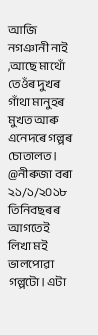আজি নগঞানী নাই ,আছে মাথোঁ তেওঁৰ দুখৰ গাঁথা মানুহৰ মুখত আৰু এনেদৰে গল্পৰ চোতালত।
@নীৰুজা বৰা
২১/১/২০১৮
তিনিবছৰৰ আগতেই লিখা মই ভালপোৱা গল্পটো। এটা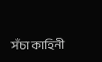সঁচা কাহিনী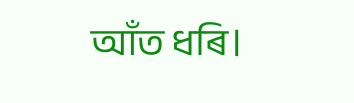আঁত ধৰি।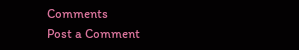Comments
Post a Comment